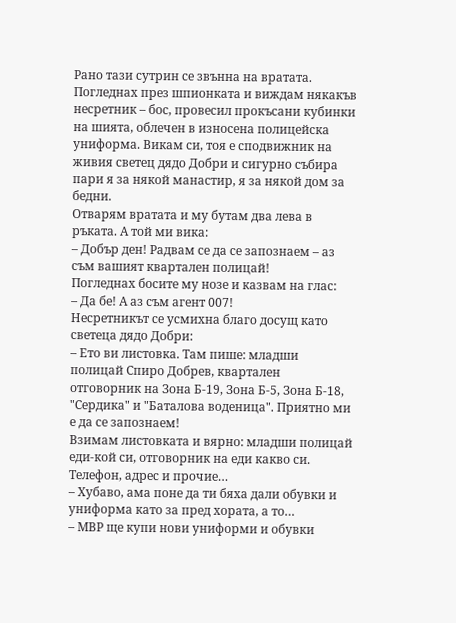Рано тази сутрин се звънна на вратата. Погледнах през шпионката и виждам някакъв несретник – бос, провесил прокъсани кубинки на шията, облечен в износена полицейска униформа. Викам си, тоя е сподвижник на живия светец дядо Добри и сигурно събира пари я за някой манастир, я за някой дом за бедни.
Отварям вратата и му бутам два лева в ръката. А той ми вика:
– Добър ден! Радвам се да се запознаем – аз съм вашият квартален полицай!
Погледнах босите му нозе и казвам на глас:
– Да бе! А аз съм агент 007!
Несретникът се усмихна благо досущ като светеца дядо Добри:
– Ето ви листовка. Там пише: младши полицай Спиро Добрев, квартален отговорник на Зона Б-19, Зона Б-5, Зона Б-18, "Сердика" и "Баталова воденица". Приятно ми е да се запознаем!
Взимам листовката и вярно: младши полицай еди-кой си, отговорник на еди какво си. Телефон, адрес и прочие…
– Хубаво, ама поне да ти бяха дали обувки и униформа като за пред хората, а то…
– МВР ще купи нови униформи и обувки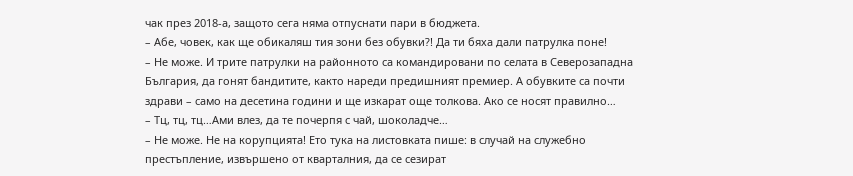чак през 2018-а, защото сега няма отпуснати пари в бюджета.
– Абе, човек, как ще обикаляш тия зони без обувки?! Да ти бяха дали патрулка поне!
– Не може. И трите патрулки на районното са командировани по селата в Северозападна България, да гонят бандитите, както нареди предишният премиер. А обувките са почти здрави – само на десетина години и ще изкарат още толкова. Ако се носят правилно…
– Тц, тц, тц…Ами влез, да те почерпя с чай, шоколадче…
– Не може. Не на корупцията! Ето тука на листовката пише: в случай на служебно престъпление, извършено от кварталния, да се сезират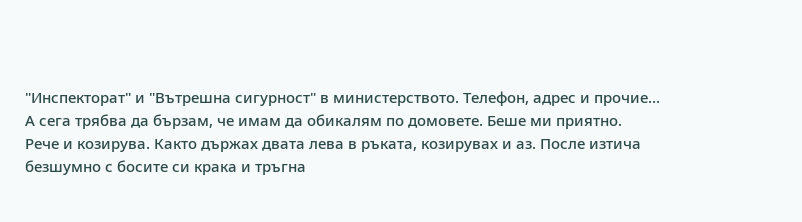"Инспекторат" и "Вътрешна сигурност" в министерството. Телефон, адрес и прочие… А сега трябва да бързам, че имам да обикалям по домовете. Беше ми приятно.
Рече и козирува. Както държах двата лева в ръката, козирувах и аз. После изтича безшумно с босите си крака и тръгна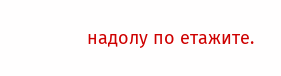надолу по етажите.